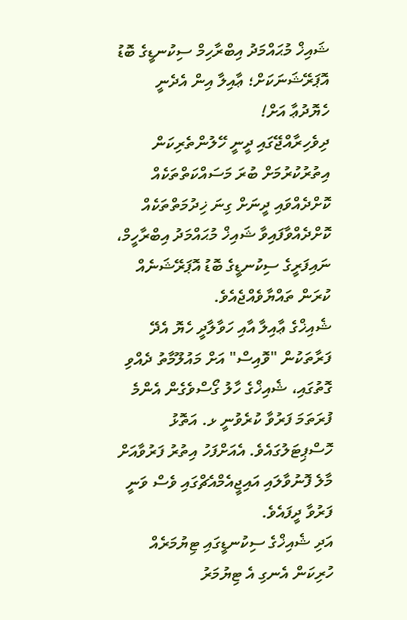ޝައިޚް މުޙައްމަދު އިބްރާހިމް ސިކުނޑީގެ ބޮޑު އޮޕަރޭޝަނަކަށް؛ ޢާއިލާ އިން އެދެނީ ހެޔޮދުޢާ އަށް!
ދިވެހިރާއްޖޭގައި ދީނީ ހޭލުންތެރިކަން އިތުރުކުރުމަށް ބުރަ މަސައްކަތްތަކެއް ކޮށްދެއްވައި ދީނަށް ގިނަ ޚިދުމަތްތަކެއް ކޮށްދެއްވާފައިވާ ޝައިޚް މުޙައްމަދު އިބްރާހީމް، ނައިފަރީގެ ސިކުނޑީގެ ބޮޑު އޮޕަރޭޝަނެއް ކުރަން ތައްޔާވެއްޖެއެވެ.
ޝެއިޚްގެ ޢާއިލާ އާއި ހަވާލާދީ ހެޔޮ އެދޭ ފަރާތަކުން "ވޮއިސް" އަށް މައުލޫމާތު ދެއްވި ގޮތުގައި، ޝެއިޚްގެ ހާލު ގޯސްވެގެން އެންމެ ފުރަތަމަ ފަރުވާ ކުރެވުނީ ޅ. އަތޮޅު ހޮސްޕިޓަލުގައެވެ. އެއަށްފަހު އިތުރު ފަރުވާއަށް މާލެ ފޮނުވާލައި އައިޖީއެމްއެޗްގައި ވެސް ވަނީ ފަރުވާ ދީފައެވެ.
އަދި ޝެއިޚްގެ ސިކުނޑީގައި ޓިޔުމަރެއް ހުރިކަން އެނގި އެ ޓިޔުމަރު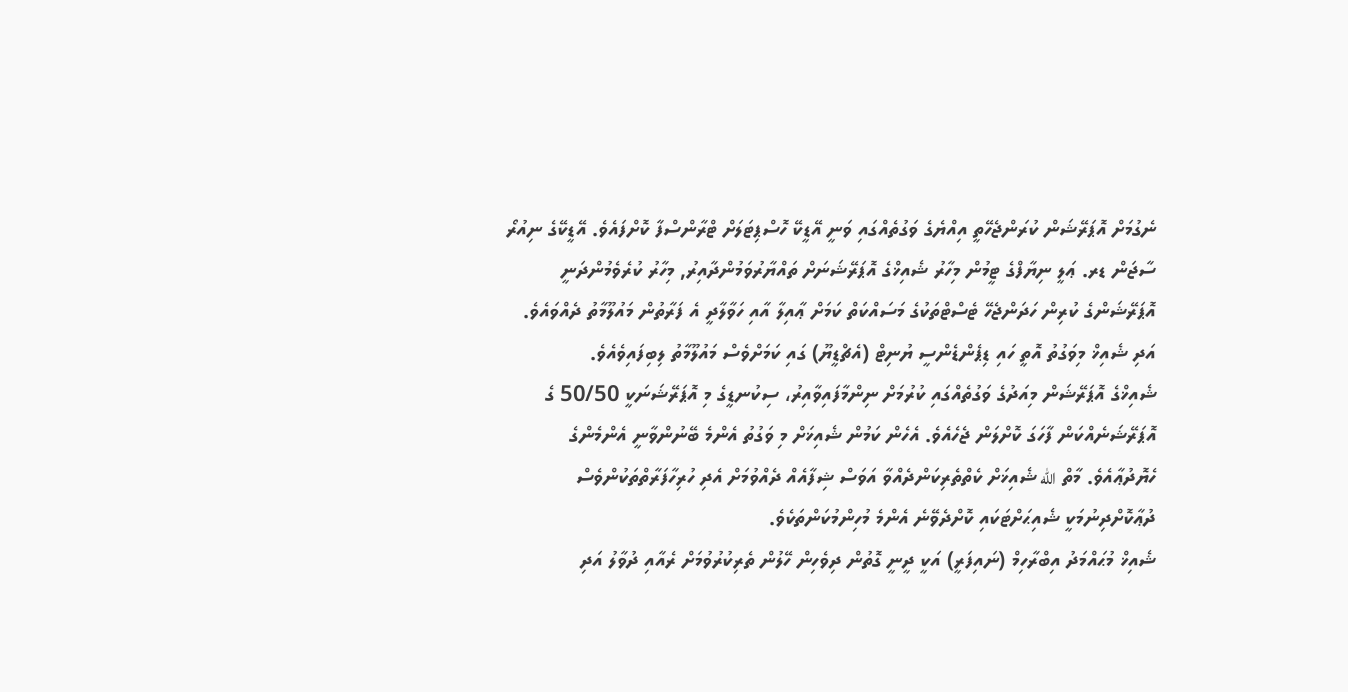ނެގުމަށް އޮޕަރޭޝަން ކުރަންޖެހޭތީ އިއްޔެގެ ވަގުތެއްގައި ވަނީ އޭޑީކޭ ހޮސްޕިޓަލަށް ޓްރާންސްފާ ކޮށްފައެވެ. އޭޑީކޭގެ ނިއުރޯ ސާޖަން ޑރ. ޢަލީ ނިޔާފްގެ ޓީމުން މިހާރު ޝެއިޚްގެ އޮޕަރޭޝަނަށް ތައްޔާރުވަމުންދާއިރު, މިހާރު ކުރެވެމުންދަނީ އޮޕަރޭޝަންގެ ކުރިން ހަދަންޖެހޭ ޓެސްޓްތަކުގެ މަސައްކަތް ކަމަށް ޢާއިލާ އާއި ހަވާލާދީ އެ ފަރާތުން މައުލޫމާތު ދެއްވައެވެ. އަދި ޝެއިޚް މިވަގުތު އޮތީ ހައި ޑިޕެންޑެންސީ ޔުނިޓް (އެޗްޑީޔޫ) ގައި ކަމަށްވެސް މައުލޫމާތު ލިބިފައިވެއެވެ.
ޝެއިޚްގެ އޮޕަރޭޝަން މިއަދުގެ ވަގުތެއްގައި ކުރުމަށް ނިންމާފައިވާއިރު، ސިކުނޑީގެ މި އޮޕަރޭޝަނަކީ 50/50 ގެ އޮޕަރޭޝަނެއްކަން ފާހަގަ ކޮށްލަން ޖެހެއެވެ. އެހެން ކަމުން ޝެއިޚަށް މި ވަގުތު އެންމެ ބޭނުންވާނީ އެންމެންގެ ހެޔޮދުޢާއެވެ. މާތް الله ޝެއިޚަށް ކެތްތެރިކަންދެއްވާ އަވަސް ޝިފާއެއް ދެއްވުމަށް އެދި ހުރިހާފަރާތްތަކުންވެސް ދުޢާކޮށްދިނުމަކީ ޝެއިޙަށްޓަކައި ކޮށްދެވޭނެ އެންމެ މުހިންމުކަންތަކެވެ.
ޝެއިޚް މުޙައްމަދު އިބްރާހިމް (ނައިފަރީ) އަކީ ދީނީ ގޮތުން ދިވެހިން ހޭލުން ތެރިކުރުވުމަށް ރެއާއި ދުވާލު އަދި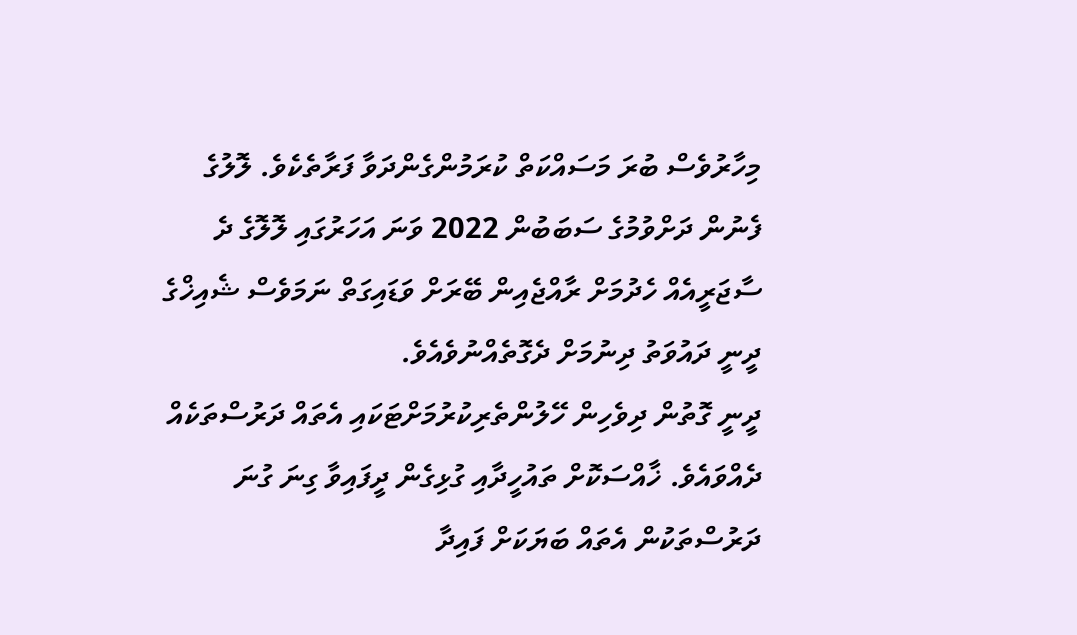މިހާރުވެސް ބުރަ މަސައްކަތް ކުރަމުންގެންދަވާ ފަރާތެކެވެ. ލޮލުގެ ފެނުން ދަށްވުމުގެ ސަބަބުން 2022 ވަނަ އަހަރުގައި ލޮލޮގެ ދެ ސާޖަރީއެއް ހެދުމަށް ރާއްޖެއިން ބޭރަށް ވަޑައިގަތް ނަމަވެސް ޝެއިޚްގެ ދީނީ ދައުވަތު ދިނުމަށް ދެގޮތެއްނުވެއެވެ.
ދީނީ ގޮތުން ދިވެހިން ހޭލުންތެރިކުރުމަށްޓަކައި އެތައް ދަރުސްތަކެއް ދެއްވައެވެ. ޚާއްސަކޮށް ތައުހީދާއި ގުޅިގެން ދީފައިވާ ގިނަ ގުނަ ދަރުސްތަކުން އެތައް ބަޔަކަށް ފައިދާ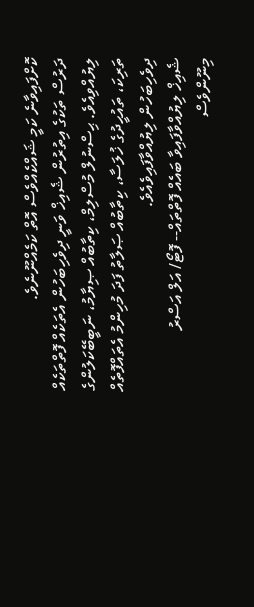ކޮށްފައިވާނެ ކަމީ ޝައްކެއްވެސް އޮތް ކަމެއްނޫނެވެ.
ދަރުސް ތަކުގެ އިތުރުން ޝެއިޚް ވަނީ ދިވެހިބަހުން އެތަކެއް ފޮތްތަކެއް ލިޔުއްވިއެވެ. ޙިސްނުލް މުސްލިމް، ކިތާބުއް ޞިޔާމު، ނަބީބޭކަލުންގެ ތަރިކަ، ތައުޙީދުގެ ޚުލަސާ، ކިތާބުއް ޞަލާތު ފަދަ މުހިންމު އެތައްފޮތެއް ދިވެހިބަހުން ލިޔުއްވާފައިވެއެވެ.
ޝެއިޚް ލިޔުއްވާފައިވާ ބައެއް ފޮތްތައް-- ފޮޓޯ/ އަލް އަސްރު
މިނޫންވެސް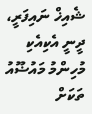ޝެއިޚް ނައިފަރީ، ދީނީ އެކިއެކި މުހިންމު މައުޟޫއު ތަކަށް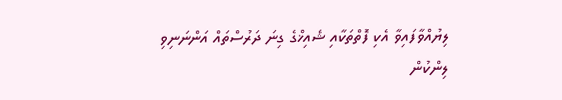ލިޔުއްވާފައިވާ އެކި ފޮތްތަކާއި ޝެއިޚްގެ ގިނަ ދަރުސްތައް އަންނަނިވި ލިންކުން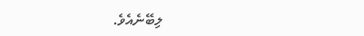ލިބޭނެއެވެ.